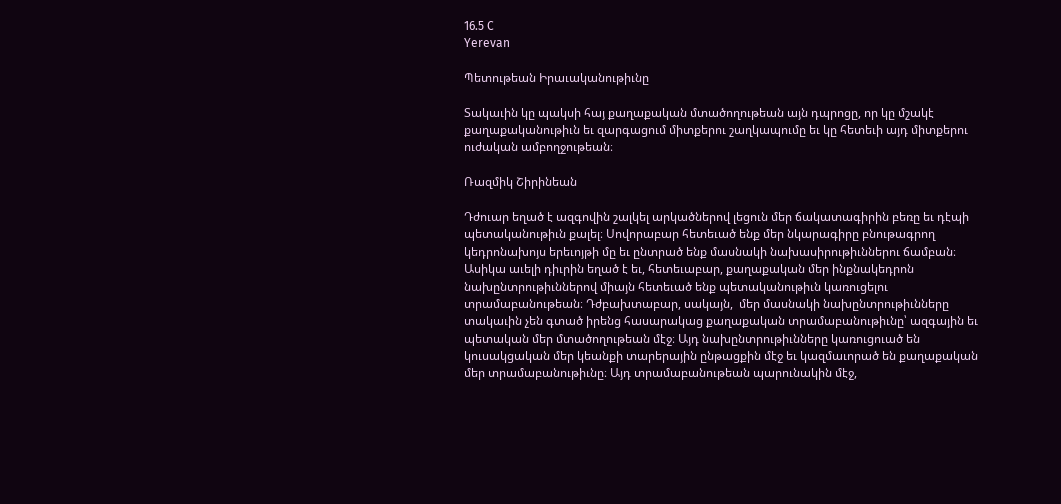16.5 C
Yerevan

Պետութեան Իրաւականութիւնը

Տակաւին կը պակսի հայ քաղաքական մտածողութեան այն դպրոցը, որ կը մշակէ քաղաքականութիւն եւ զարգացում միտքերու շաղկապումը եւ կը հետեւի այդ միտքերու ուժական ամբողջութեան։

Ռազմիկ Շիրինեան

Դժուար եղած է ազգովին շալկել արկածներով լեցուն մեր ճակատագիրին բեռը եւ դէպի պետականութիւն քալել։ Սովորաբար հետեւած ենք մեր նկարագիրը բնութագրող կեդրոնախոյս երեւոյթի մը եւ ընտրած ենք մասնակի նախասիրութիւններու ճամբան։ Ասիկա աւելի դիւրին եղած է եւ, հետեւաբար, քաղաքական մեր ինքնակեդրոն նախընտրութիւններով միայն հետեւած ենք պետականութիւն կառուցելու տրամաբանութեան։ Դժբախտաբար, սակայն,  մեր մասնակի նախընտրութիւնները տակաւին չեն գտած իրենց հասարակաց քաղաքական տրամաբանութիւնը՝ ազգային եւ պետական մեր մտածողութեան մէջ։ Այդ նախընտրութիւնները կառուցուած են կուսակցական մեր կեանքի տարերային ընթացքին մէջ եւ կազմաւորած են քաղաքական մեր տրամաբանութիւնը։ Այդ տրամաբանութեան պարունակին մէջ,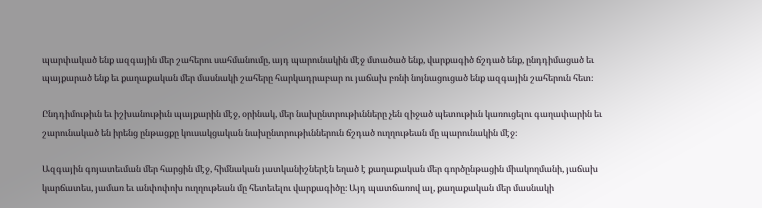պարփակած ենք ազգային մեր շահերու սահմանումը, այդ պարունակին մէջ մտածած ենք, վարքագիծ ճշդած ենք, ընդդիմացած եւ պայքարած ենք եւ քաղաքական մեր մասնակի շահերը հարկադրաբար ու յաճախ բռնի նոյնացուցած ենք ազգային շահերուն հետ։

Ընդդիմութիւն եւ իշխանութիւն պայքարին մէջ, օրինակ, մեր նախընտրութիւնները չեն զիջած պետութիւն կառուցելու գաղափարին եւ շարունակած են իրենց ընթացքը կուսակցական նախընտրութիւններուն ճշդած ուղղութեան մը պարունակին մէջ։

Ազգային գոյատեւման մեր հարցին մէջ, հիմնական յատկանիշներէն եղած է քաղաքական մեր գործընթացին միակողմանի, յաճախ կարճատես, յամառ եւ անփոփոխ ուղղութեան մը հետեւելու վարքագիծը։ Այդ պատճառով ալ, քաղաքական մեր մասնակի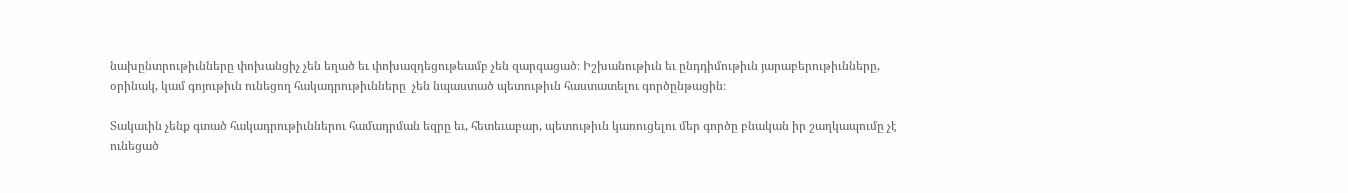նախընտրութիւնները փոխանցիչ չեն եղած եւ փոխազդեցութեամբ չեն զարգացած։ Իշխանութիւն եւ ընդդիմութիւն յարաբերութիւնները, օրինակ, կամ գոյութիւն ունեցող հակադրութիւնները  չեն նպաստած պետութիւն հաստատելու գործընթացին։

Տակաւին չենք գտած հակադրութիւններու համադրման եզրը եւ, հետեւաբար, պետութիւն կառուցելու մեր գործը բնական իր շաղկապումը չէ ունեցած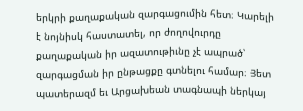երկրի քաղաքական զարգացումին հետ։ Կարելի է նոյնիսկ հաստատել, որ ժողովուրդը քաղաքական իր ազատութիւնը չէ ապրած՝ զարգացման իր ընթացքը գտնելու համար։ Յետ պատերազմ եւ Արցախեան տագնապի ներկայ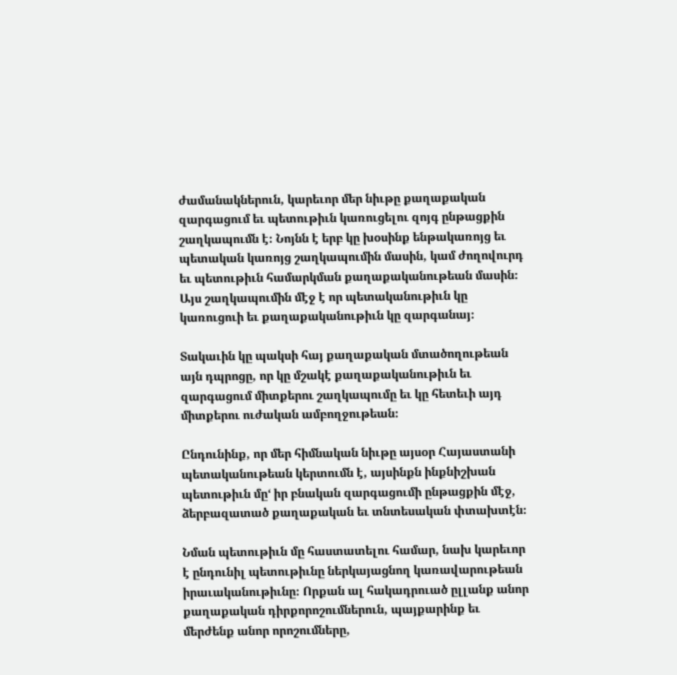ժամանակներուն, կարեւոր մեր նիւթը քաղաքական զարգացում եւ պետութիւն կառուցելու զոյգ ընթացքին շաղկապումն է։ Նոյնն է երբ կը խօսինք ենթակառոյց եւ պետական կառոյց շաղկապումին մասին, կամ ժողովուրդ եւ պետութիւն համարկման քաղաքականութեան մասին։ Այս շաղկապումին մէջ է որ պետականութիւն կը կառուցուի եւ քաղաքականութիւն կը զարգանայ։

Տակաւին կը պակսի հայ քաղաքական մտածողութեան այն դպրոցը, որ կը մշակէ քաղաքականութիւն եւ զարգացում միտքերու շաղկապումը եւ կը հետեւի այդ միտքերու ուժական ամբողջութեան։

Ընդունինք, որ մեր հիմնական նիւթը այսօր Հայաստանի պետականութեան կերտումն է, այսինքն ինքնիշխան պետութիւն մը‘ իր բնական զարգացումի ընթացքին մէջ, ձերբազատած քաղաքական եւ տնտեսական փտախտէն։

Նման պետութիւն մը հաստատելու համար, նախ կարեւոր է ընդունիլ պետութիւնը ներկայացնող կառավարութեան իրաւականութիւնը։ Որքան ալ հակադրուած ըլլանք անոր քաղաքական դիրքորոշումներուն, պայքարինք եւ մերժենք անոր որոշումները,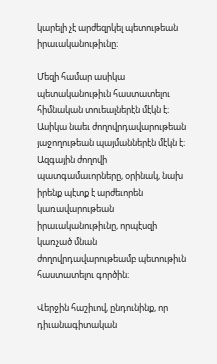կարելի չէ արժեզրկել պետութեան իրաւականութիւնը։

Մեզի համար ասիկա պետականութիւն հաստատելու հիմնական տուեալներէն մէկն է։ Ասիկա նաեւ ժողովրդավարութեան յաջողութեան պայմաններէն մէկն է։ Ազգային ժողովի պատգամաւորները, օրինակ, նախ իրենք պէտք է արժեւորեն կառավարութեան իրաւականութիւնը, որպէսզի կառչած մնան ժողովրդավարութեամբ պետութիւն  հաստատելու գործին։

Վերջին հաշիւով, ընդունինք, որ դիւանագիտական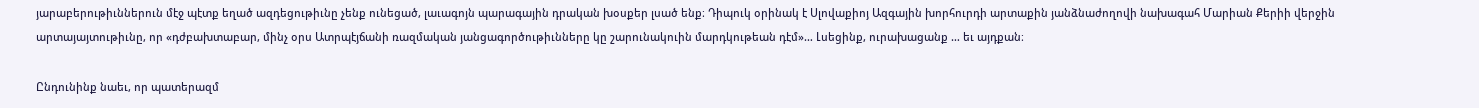յարաբերութիւններուն մէջ պէտք եղած ազդեցութիւնը չենք ունեցած, լաւագոյն պարագային դրական խօսքեր լսած ենք։ Դիպուկ օրինակ է Սլովաքիոյ Ազգային խորհուրդի արտաքին յանձնաժողովի նախագահ Մարիան Քերիի վերջին արտայայտութիւնը, որ «դժբախտաբար, մինչ օրս Ատրպէյճանի ռազմական յանցագործութիւնները կը շարունակուին մարդկութեան դէմ»… Լսեցինք, ուրախացանք … եւ այդքան։

Ընդունինք նաեւ, որ պատերազմ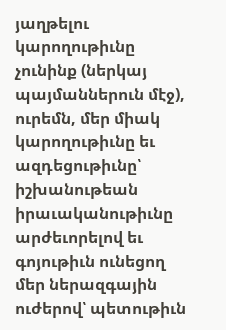յաղթելու կարողութիւնը չունինք (ներկայ պայմաններուն մէջ), ուրեմն, մեր միակ կարողութիւնը եւ ազդեցութիւնը՝ իշխանութեան իրաւականութիւնը արժեւորելով եւ գոյութիւն ունեցող մեր ներազգային ուժերով՝ պետութիւն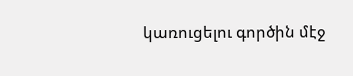կառուցելու գործին մէջ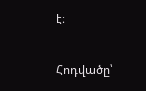է։

Հոդվածը՝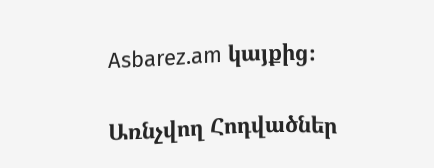Asbarez.am կայքից։

Առնչվող Հոդվածներ